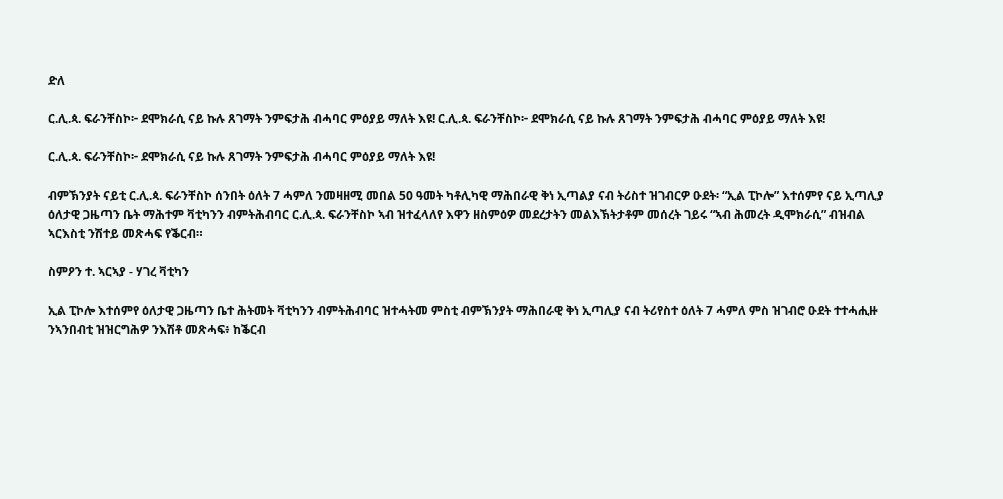ድለ

ር.ሊ.ጳ. ፍራንቸስኮ፦ ደሞክራሲ ናይ ኩሉ ጸገማት ንምፍታሕ ብሓባር ምዕያይ ማለት እዩ! ር.ሊ.ጳ. ፍራንቸስኮ፦ ደሞክራሲ ናይ ኩሉ ጸገማት ንምፍታሕ ብሓባር ምዕያይ ማለት እዩ!

ር.ሊ.ጳ. ፍራንቸስኮ፦ ደሞክራሲ ናይ ኩሉ ጸገማት ንምፍታሕ ብሓባር ምዕያይ ማለት እዩ!

ብምኽንያት ናይቲ ር.ሊ.ጳ. ፍራንቸስኮ ሰንበት ዕለት 7 ሓምለ ንመዛዘሚ መበል 50 ዓመት ካቶሊካዊ ማሕበራዊ ቅነ ኢጣልያ ናብ ትሪስተ ዝገብርዎ ዑደት፡ “ኢል ፒኮሎ” እተሰምየ ናይ ኢጣሊያ ዕለታዊ ጋዜጣን ቤት ማሕተም ቫቲካንን ብምትሕብባር ር.ሊ.ጳ. ፍራንቸስኮ ኣብ ዝተፈላለየ እዋን ዘስምዕዎ መደረታትን መልእኽትታቶም መሰረት ገይሩ “ኣብ ሕመረት ዲሞክራሲ” ብዝብል ኣርእስቲ ንሽተይ መጽሓፍ የቕርብ።

ስምዖን ተ. ኣርኣያ - ሃገረ ቫቲካን

ኢል ፒኮሎ እተሰምየ ዕለታዊ ጋዜጣን ቤተ ሕትመት ቫቲካንን ብምትሕብባር ዝተሓትመ ምስቲ ብምኽንያት ማሕበራዊ ቅነ ኢጣሊያ ናብ ትሪየስተ ዕለት 7 ሓምለ ምስ ዝገብሮ ዑደት ተተሓሒዙ ንኣንበብቲ ዝዝርግሕዎ ንእሽቶ መጽሓፍ፥ ከቕርብ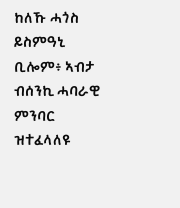ከለኹ ሓጎስ ይስምዓኒ ቢሎም፥ ኣብታ ብሰንኪ ሓባራዊ ምንባር ዝተፈላለዩ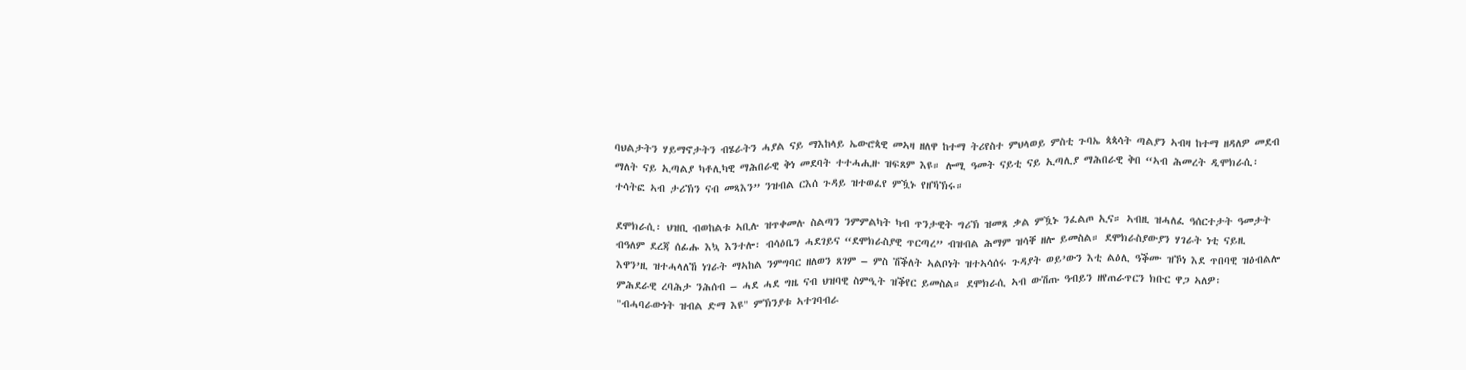ባህልታትን ሃይማኖታትን ብሄራትን ሓያል ናይ ማእከላይ ኤውሮጳዊ መኣዛ ዘለዋ ከተማ ትሪየስተ ምህላወይ ምስቲ ጉባኤ ጳጳሳት ጣልያን ኣብዛ ከተማ ዘዳለዎ መደብ ማለት ናይ ኢጣልያ ካቶሊካዊ ማሕበራዊ ቅነ መደባት ተተሓሒዙ ዝፍጸም እዩ። ሎሚ ዓመት ናይቲ ናይ ኢጣሊያ ማሕበራዊ ቅበ “ኣብ ሕመረት ዲሞክራሲ፡ ተሳትፎ ኣብ ታሪኽን ናብ መጻእን” ንዝብል ርእሰ ጉዳይ ዝተወፈየ ምዃኑ የዘኻኽሩ።

ደሞክራሲ፡ ህዝቢ ብወከልቱ ኣቢሉ ዝጥቀመሉ ስልጣን ንምምልካት ካብ ጥንታዊት ግሪኽ ዝመጸ ቃል ምዃኑ ንፈልጦ ኢና። ኣብዚ ዝሓለፈ ዓሰርተታት ዓመታት ብዓለም ደረጃ ሰፊሑ እኳ እንተሎ፡ ብሳዕቤን ሓደገይና “ደሞክራስያዊ ጥርጣረ” ብዝብል ሕማም ዝሳቐ ዘሎ ይመስል። ደሞክራስያውያን ሃገራት ነቲ ናይዚ እዋን’ዚ ዝተሓላለኸ ነገራት ማኣከል ንምግባር ዘለወን ጸገም – ምስ ሽቕለት ኣልቦነት ዝተኣሳሰሩ ጉዳያት ወይ’ውን እቲ ልዕሊ ዓቕሙ ዝኾነ እደ ጥበባዊ ዝዕብልሎ ምሕደራዊ ረባሕታ ንሕሰብ – ሓደ ሓደ ግዜ ናብ ህዝባዊ ስምዒት ዝቕየር ይመስል። ደሞክራሲ ኣብ ውሽጡ ዓብይን ዘየጠራጥርን ክቡር ዋጋ ኣለዎ፡ "ብሓባራውነት ዝብል ድማ እዩ" ምኽንያቱ ኣተገባብራ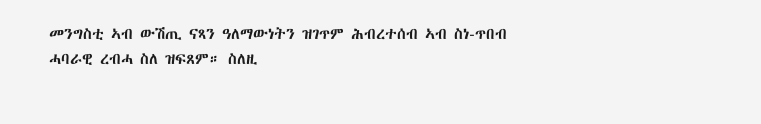መንግስቲ ኣብ ውሽጢ ናጻን ዓለማውነትን ዝገጥም ሕብረተሰብ ኣብ ስነ-ጥበብ ሓባራዊ ረብሓ ስለ ዝፍጸም። ስለዚ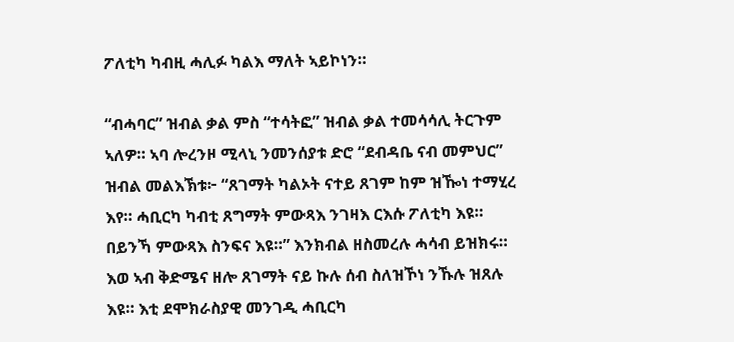ፖለቲካ ካብዚ ሓሊፉ ካልእ ማለት ኣይኮነን።

“ብሓባር” ዝብል ቃል ምስ “ተሳትፎ” ዝብል ቃል ተመሳሳሊ ትርጉም ኣለዎ። ኣባ ሎረንዞ ሚላኒ ንመንሰያቱ ድሮ “ደብዳቤ ናብ መምህር” ዝብል መልእኽቱ፦ “ጸገማት ካልኦት ናተይ ጸገም ከም ዝዀነ ተማሂረ እየ። ሓቢርካ ካብቲ ጸግማት ምውጻእ ንገዛእ ርእሱ ፖለቲካ እዩ። በይንኻ ምውጻእ ስንፍና እዩ።” እንክብል ዘስመረሉ ሓሳብ ይዝክሩ። እወ ኣብ ቅድሜና ዘሎ ጸገማት ናይ ኩሉ ሰብ ስለዝኾነ ንኹሉ ዝጸሉ እዩ። እቲ ደሞክራስያዊ መንገዲ ሓቢርካ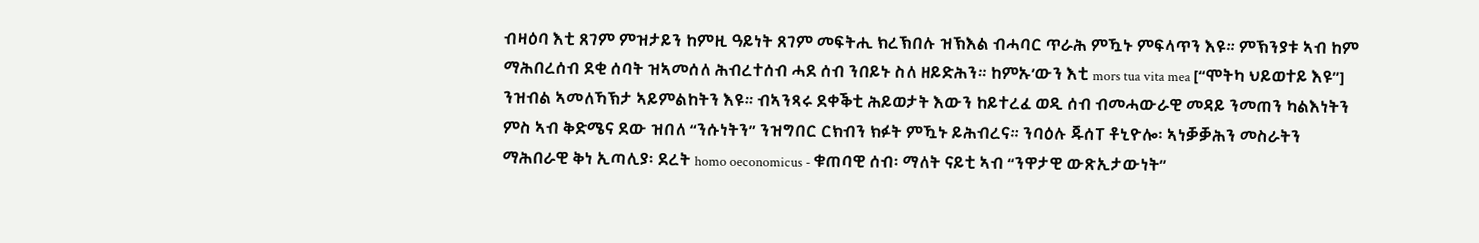ብዛዕባ እቲ ጸገም ምዝታይን ከምዚ ዓይነት ጸገም መፍትሒ ክረኽበሉ ዝኽእል ብሓባር ጥራሕ ምዃኑ ምፍላጥን እዩ። ምኽንያቱ ኣብ ከም ማሕበረሰብ ደቂ ሰባት ዝኣመሰለ ሕብረተሰብ ሓደ ሰብ ንበይኑ ስለ ዘይድሕን። ከምኡ’ውን እቲ mors tua vita mea [“ሞትካ ህይወተይ እዩ”] ንዝብል ኣመለኻኽታ ኣይምልከትን እዩ። ብኣንጻሩ ደቀቕቲ ሕይወታት እውን ከይተረፈ ወዲ ሰብ ብመሓውራዊ መዳይ ንመጠን ካልእነትን ምስ ኣብ ቅድሜና ደው ዝበለ “ንሱነትን” ንዝግበር ርክብን ክፉት ምዃኑ ይሕብረና። ንባዕሉ ጁሰፐ ቶኒዮሎ፡ ኣነቓቓሕን መስራትን ማሕበራዊ ቅነ ኢጣሊያ፡ ደረት homo oeconomicus - ቁጠባዊ ሰብ፡ ማለት ናይቲ ኣብ “ንዋታዊ ውጽኢታውነት”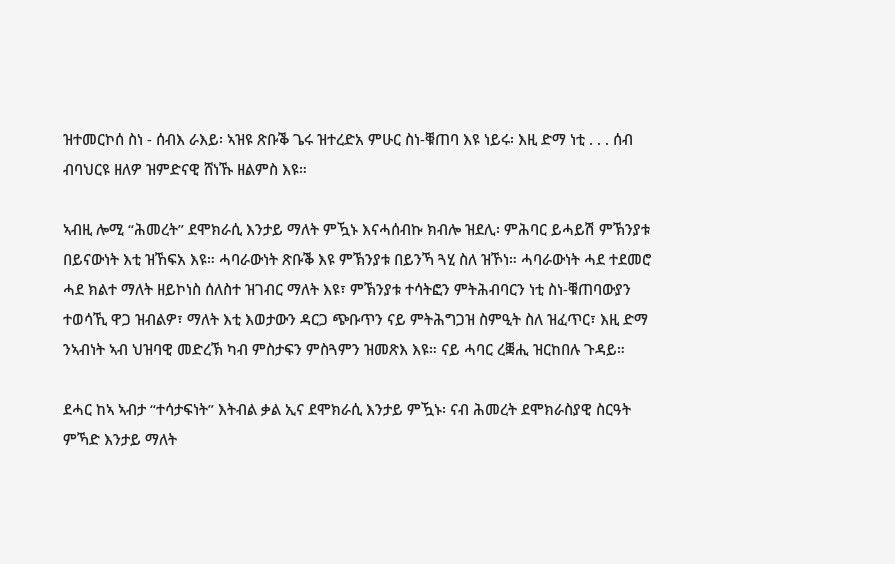ዝተመርኮሰ ስነ - ሰብእ ራእይ፡ ኣዝዩ ጽቡቕ ጌሩ ዝተረድአ ምሁር ስነ-ቑጠባ እዩ ነይሩ፡ እዚ ድማ ነቲ . . . ሰብ ብባህርዩ ዘለዎ ዝምድናዊ ሸነኹ ዘልምስ እዩ።

ኣብዚ ሎሚ “ሕመረት” ደሞክራሲ እንታይ ማለት ምዃኑ እናሓሰብኩ ክብሎ ዝደሊ፡ ምሕባር ይሓይሽ ምኽንያቱ በይናውነት እቲ ዝኸፍአ እዩ። ሓባራውነት ጽቡቕ እዩ ምኽንያቱ በይንኻ ጓሂ ስለ ዝኾነ። ሓባራውነት ሓደ ተደመሮ ሓደ ክልተ ማለት ዘይኮነስ ሰለስተ ዝገብር ማለት እዩ፣ ምኽንያቱ ተሳትፎን ምትሕብባርን ነቲ ስነ-ቑጠባውያን ተወሳኺ ዋጋ ዝብልዎ፣ ማለት እቲ እወታውን ዳርጋ ጭቡጥን ናይ ምትሕግጋዝ ስምዒት ስለ ዝፈጥር፣ እዚ ድማ ንኣብነት ኣብ ህዝባዊ መድረኽ ካብ ምስታፍን ምስጓምን ዝመጽእ እዩ። ናይ ሓባር ረቛሒ ዝርከበሉ ጉዳይ።

ደሓር ከኣ ኣብታ “ተሳታፍነት” እትብል ቃል ኢና ደሞክራሲ እንታይ ምዃኑ፡ ናብ ሕመረት ደሞክራስያዊ ስርዓት ምኻድ እንታይ ማለት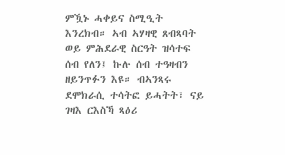ምዃኑ ሓቀይና ስሚዒት እንረክብ። ኣብ ኣሃዛዊ ጸብጻባት ወይ ምሕደራዊ ስርዓት ዝሳተፍ ሰብ የለን፤ ኩሉ ሰብ ተዓዛብን ዘይንጥፉን እዩ። ብኣንጻሩ ደሞክራሲ ተሳትፎ ይሓትት፣ ናይ ገዛእ ርእስኻ ጻዕሪ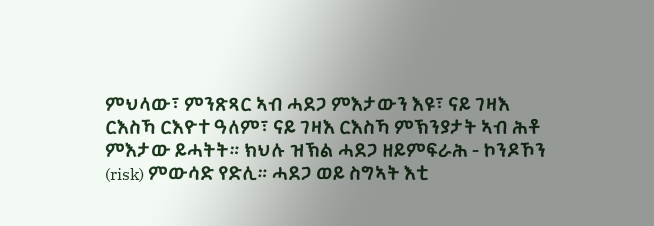ምህላው፣ ምንጽጻር ኣብ ሓደጋ ምእታውን እዩ፣ ናይ ገዛእ ርእስኻ ርእዮተ ዓለም፣ ናይ ገዛእ ርእስኻ ምኽንያታት ኣብ ሕቶ ምእታው ይሓትት። ክህሉ ዝኽል ሓደጋ ዘይምፍራሕ - ኮንዶኾን (risk) ምውሳድ የድሊ። ሓደጋ ወይ ስግኣት እቲ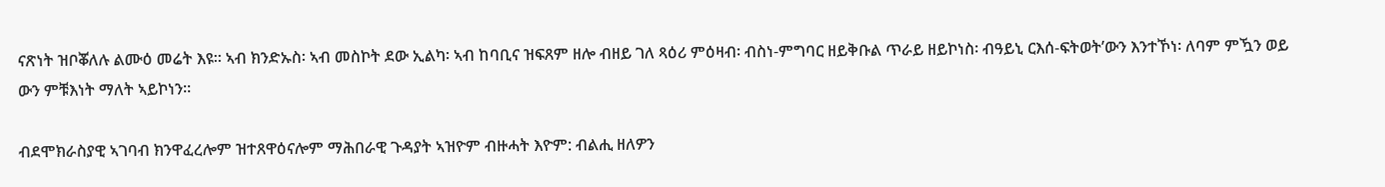ናጽነት ዝቦቖለሉ ልሙዕ መሬት እዩ። ኣብ ክንድኡስ፡ ኣብ መስኮት ደው ኢልካ፡ ኣብ ከባቢና ዝፍጸም ዘሎ ብዘይ ገለ ጻዕሪ ምዕዛብ፡ ብስነ-ምግባር ዘይቅቡል ጥራይ ዘይኮነስ፡ ብዓይኒ ርእሰ-ፍትወት’ውን እንተኾነ፡ ለባም ምዃን ወይ ውን ምቹእነት ማለት ኣይኮነን።

ብደሞክራስያዊ ኣገባብ ክንዋፈረሎም ዝተጸዋዕናሎም ማሕበራዊ ጉዳያት ኣዝዮም ብዙሓት እዮም: ብልሒ ዘለዎን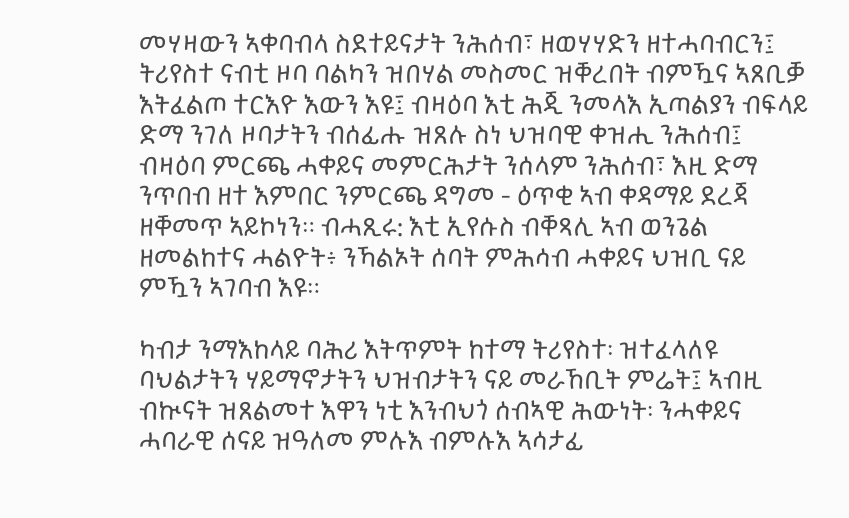መሃዛውን ኣቀባብላ ስደተይናታት ንሕሰብ፣ ዘወሃሃድን ዘተሓባብርን፤ ትሪየስተ ናብቲ ዞባ ባልካን ዝበሃል መስመር ዝቐረበት ብምዃና ኣጸቢቓ እትፈልጦ ተርእዮ እውን እዩ፤ ብዛዕባ እቲ ሕጂ ንመላእ ኢጣልያን ብፍላይ ድማ ንገለ ዞባታትን ብሰፊሑ ዝጸሉ ስነ ህዝባዊ ቀዝሒ ንሕሰብ፤ ብዛዕባ ምርጫ ሓቀይና መምርሕታት ንሰላም ንሕሰብ፣ እዚ ድማ ንጥበብ ዘተ እምበር ንምርጫ ዳግመ - ዕጥቂ ኣብ ቀዳማይ ደረጃ ዘቐመጥ ኣይኮነን። ብሓጺሩ: እቲ ኢየሱስ ብቐጻሊ ኣብ ወንጌል ዘመልከተና ሓልዮት፥ ንኻልኦት ሰባት ምሕሳብ ሓቀይና ህዝቢ ናይ ምዃን ኣገባብ እዩ።

ካብታ ንማእከላይ ባሕሪ እትጥምት ከተማ ትሪየስተ፡ ዝተፈላለዩ ባህልታትን ሃይማኖታትን ህዝብታትን ናይ መራኸቢት ምሬት፤ ኣብዚ ብኲናት ዝጸልመተ እዋን ነቲ እንብህጎ ሰብኣዊ ሕውነት፡ ንሓቀይና ሓባራዊ ሰናይ ዝዓለመ ምሉእ ብምሉእ ኣሳታፊ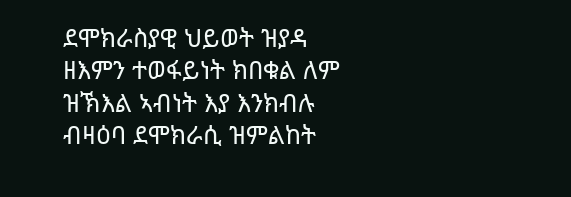ደሞክራስያዊ ህይወት ዝያዳ ዘእምን ተወፋይነት ክበቁል ለም ዝኽእል ኣብነት እያ እንክብሉ ብዛዕባ ደሞክራሲ ዝምልከት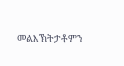መልእኽትታቶምን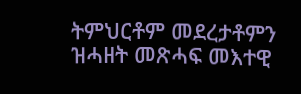ትምህርቶም መደረታቶምን ዝሓዘት መጽሓፍ መእተዊ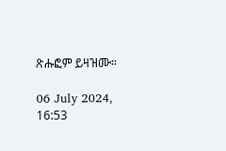ጽሑፎም ይዛዝሙ።

06 July 2024, 16:53